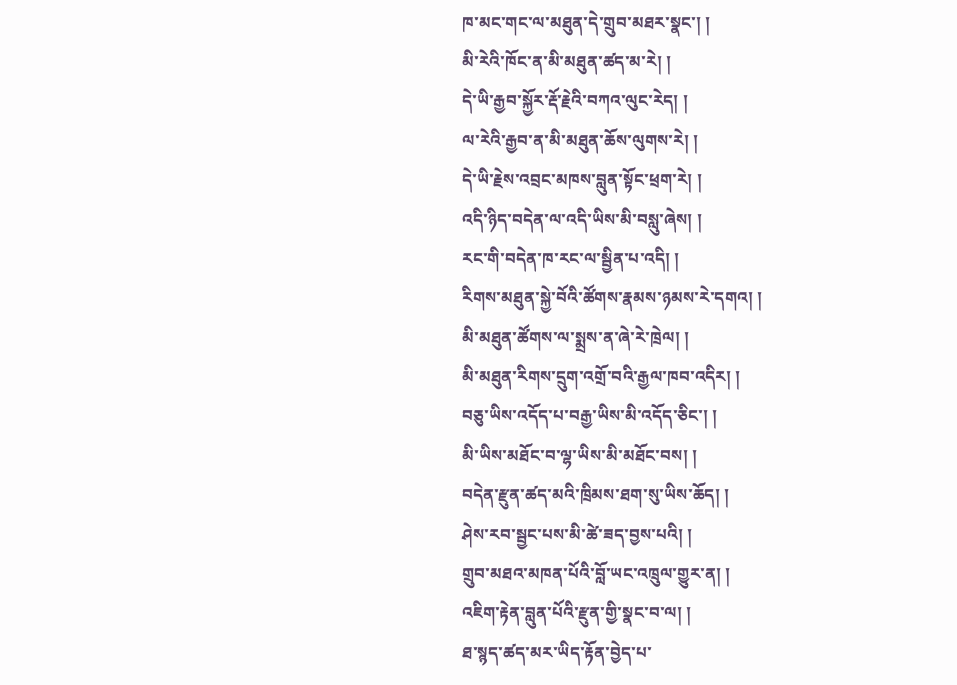ཁ་མང་གང་ལ་མཐུན་དེ་གྲུབ་མཐར་སྣང་། །
མི་རེའི་ཁོང་ན་མི་མཐུན་ཚད་མ་རེ། །
དེ་ཡི་རྒྱབ་སྐྱོར་རྡོ་རྗེའི་བཀའ་ལུང་རེད། །
ལ་རེའི་རྒྱབ་ན་མི་མཐུན་ཆོས་ལུགས་རེ། །
དེ་ཡི་རྗེས་འབྲང་མཁས་བླུན་སྟོང་ཕྲག་རེ། །
འདི་ཉིད་བདེན་ལ་འདི་ཡིས་མི་བསླུ་ཞེས། །
རང་གི་བདེན་ཁ་རང་ལ་སྦྱིན་པ་འདི། །
རིགས་མཐུན་སྐྱེ་བོའི་ཚོགས་རྣམས་ཉམས་རེ་དགའ། །
མི་མཐུན་ཚོགས་ལ་སྨྲས་ན་ཞེ་རེ་ཁྲེལ། །
མི་མཐུན་རིགས་དྲུག་འགྲོ་བའི་རྒྱལ་ཁབ་འདིར། །
བཅུ་ཡིས་འདོད་པ་བརྒྱ་ཡིས་མི་འདོད་ཅིང་། །
མི་ཡིས་མཐོང་བ་ལྷ་ཡིས་མི་མཐོང་བས། །
བདེན་རྫུན་ཚད་མའི་ཁྲིམས་ཐག་སུ་ཡིས་ཆོད། །
ཤེས་རབ་སྦྱང་པས་མི་ཚེ་ཟད་བྱས་པའི། །
གྲུབ་མཐའ་མཁན་པོའི་བློ་ཡང་འཁྲུལ་གྱུར་ན། །
འཇིག་རྟེན་བླུན་པོའི་རྫུན་གྱི་སྣང་བ་ལ། །
ཐ་སྙད་ཚད་མར་ཡིད་རྟོན་བྱེད་པ་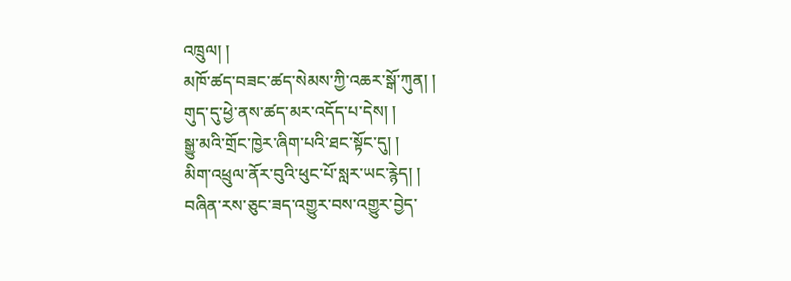འཁྲུལ། །
མཁོ་ཚད་བཟང་ཚད་སེམས་ཀྱི་འཆར་སྒོ་ཀུན། །
གུད་དུ་ཕྱེ་ནས་ཚད་མར་འདོད་པ་དེས། །
སྒྱུ་མའི་གྲོང་ཁྱེར་ཞིག་པའི་ཐང་སྟོང་དུ། །
མིག་འཕྲུལ་ནོར་བུའི་ཕུང་པོ་སླར་ཡང་རྙེད། །
བཞིན་རས་ཅུང་ཟད་འགྱུར་བས་འགྱུར་བྱེད་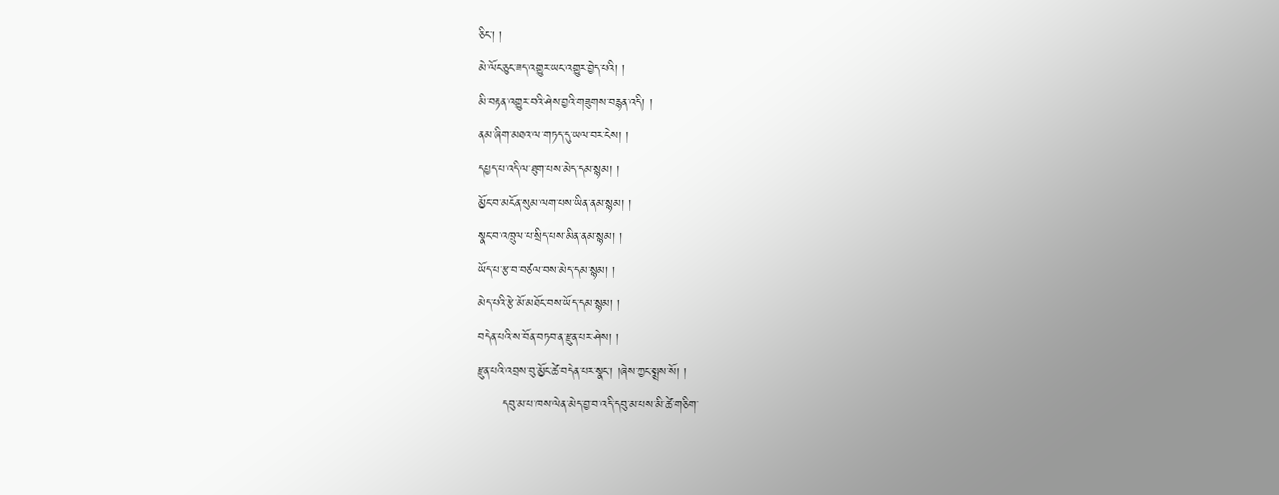ཅིང་། །
མེ་ལོང་ཅུང་ཟད་འགྱུར་ཡང་འགྱུར་བྱེད་པའི། །
མི་བརྟན་འགྱུར་བའི་ཤེས་བྱའི་གཟུགས་བརྙན་འདི། །
ནམ་ཞིག་མཐའ་ལ་གཏད་དུ་ཡལ་བར་ངེས། །
དཔྱད་པ་འདི་ལ་ཐུག་པས་མེད་དམ་སྙམ། །
མྱོང་བ་མངོན་སུམ་ལག་པས་ཡིན་ནམ་སྙམ། །
སྣང་བ་འཁྲུལ་པ་སྲིད་པས་མིན་ནམ་སྙམ། །
ཡོད་པ་རྩ་བ་བཙལ་བས་མེད་དམ་སྙམ། །
མེད་པའི་རྩེ་མོ་མཐོང་བས་ཡོད་དམ་སྙམ། །
བདེན་པའི་ས་བོན་བཏབ་ན་རྫུན་པར་ཤེས། །
རྫུན་པའི་འབྲས་བུ་མྱོང་ཚེ་བདེན་པར་སྣང་། །ཞེས་ཀྱང་སྨྲས་སོ། །
      དབུ་མ་པ་ཁས་ལེན་མེད་བྱ་བ་འདི་དབུ་མ་པས་མི་ཚེ་གཅིག་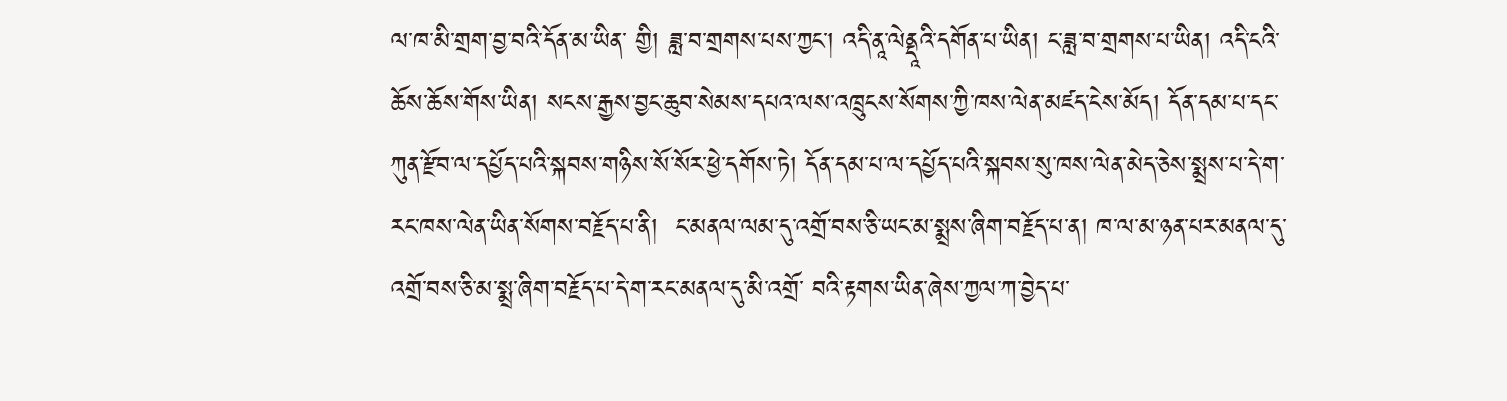ལ་ཁ་མི་གྲག་བྱ་བའི་དོན་མ་ཡིན་ གྱི། ཟླ་བ་གྲགས་པས་ཀྱང་། འདི་ནཱ་ལེནྡཱའི་དགོན་པ་ཡིན། ང་ཟླ་བ་གྲགས་པ་ཡིན། འདི་ངའི་ཆོས་ཆོས་གོས་ཡིན། སངས་རྒྱས་བྱང་ཆུབ་སེམས་དཔའ་ལས་འཁྲུངས་སོགས་ཀྱི་ཁས་ལེན་མཛད་ངེས་མོད། དོན་དམ་པ་དང་ཀུན་རྫོབ་ལ་དཔྱོད་པའི་སྐབས་གཉིས་སོ་སོར་ཕྱེ་དགོས་ཏེ། དོན་དམ་པ་ལ་དཔྱོད་པའི་སྐབས་སུ་ཁས་ལེན་མེད་ཅེས་སྨྲས་པ་དེ་ག་རང་ཁས་ལེན་ཡིན་སོགས་བརྗོད་པ་ནི།  ང་མནལ་ལམ་དུ་འགྲོ་བས་ཅི་ཡང་མ་སྨྲས་ཞིག་བརྗོད་པ་ན། ཁ་ལ་མ་ཉན་པར་མནལ་དུ་འགྲོ་བས་ཅི་མ་སྨྲ་ཞིག་བརྗོད་པ་དེ་ག་རང་མནལ་དུ་མི་འགྲོ་ བའི་རྟགས་ཡིན་ཞེས་ཀྱལ་ཀ་བྱེད་པ་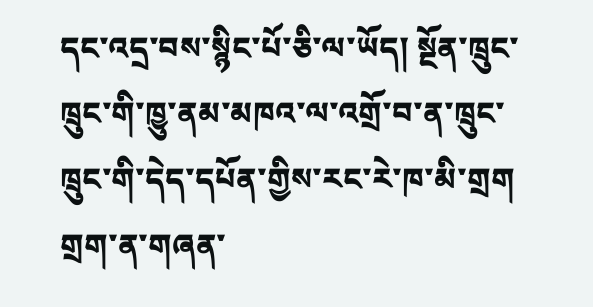དང་འདྲ་བས་སྙིང་པོ་ཅི་ལ་ཡོད། སྔོན་ཁྲུང་ཁྲུང་གི་ཁྱུ་ནམ་མཁའ་ལ་འགྲོ་བ་ན་ཁྲུང་ཁྲུང་གི་དེད་དཔོན་གྱིས་རང་རེ་ཁ་མི་གྲག གྲག་ན་གཞན་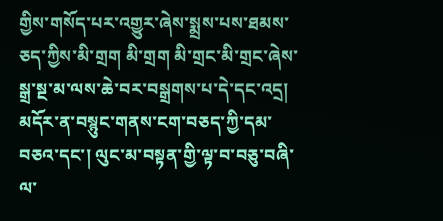གྱིས་གསོད་པར་འགྱུར་ཞེས་སྨྲས་པས་ཐམས་ཅད་ཀྱིས་མི་གྲག མི་གྲག མི་གྲང་མི་གྲང་ཞེས་སྒྲ་སྔ་མ་ལས་ཆེ་བར་བསྒྲགས་པ་དེ་དང་འདྲ། མདོར་ན་བསྙུང་གནས་ངག་བཅད་ཀྱི་དམ་བཅའ་དང་། ལུང་མ་བསྟན་གྱི་ལྟ་བ་བཅུ་བཞི་ལ་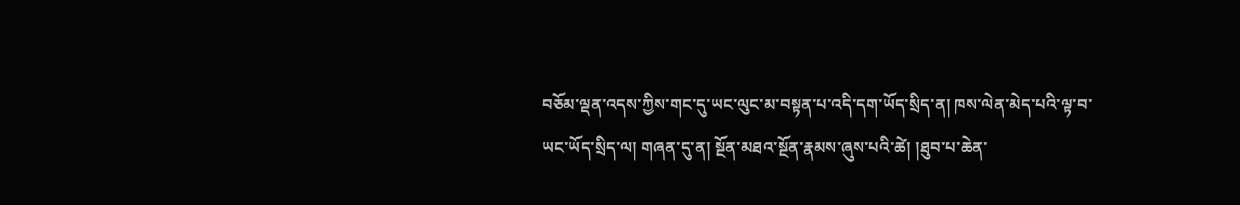བཅོམ་ལྡན་འདས་ཀྱིས་གང་དུ་ཡང་ལུང་མ་བསྟན་པ་འདི་དག་ཡོད་སྲིད་ན། ཁས་ལེན་མེད་པའི་ལྟ་བ་ཡང་ཡོད་སྲིད་ལ། གཞན་དུ་ན། སྔོན་མཐའ་སྔོན་རྣམས་ཞུས་པའི་ཚེ། །ཐུབ་པ་ཆེན་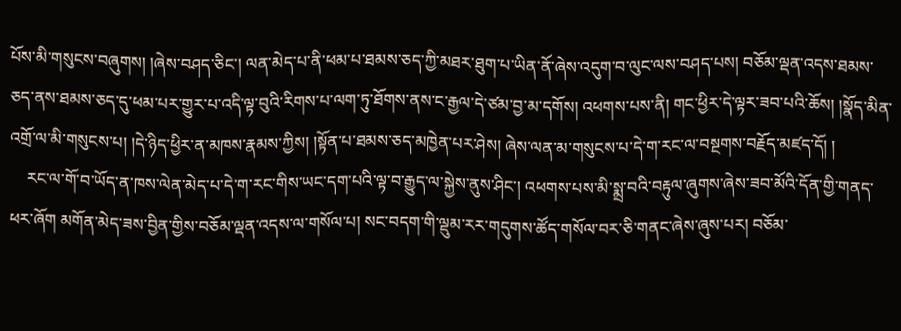པོས་མི་གསུངས་བཞུགས། །ཞེས་བཤད་ཅིང་། ལན་མེད་པ་ནི་ཕམ་པ་ཐམས་ཅད་ཀྱི་མཐར་ཐུག་པ་ཡིན་ནོ་ཞེས་འདུག་བ་ལུང་ལས་བཤད་པས། བཅོམ་ལྡན་འདས་ཐམས་ཅད་ནས་ཐམས་ཅད་དུ་ཕམ་པར་གྱུར་པ་འདི་ལྟ་བུའི་རིགས་པ་ལག་ཏུ་ཐོགས་ནས་ང་རྒྱལ་དེ་ཙམ་བྱ་མ་དགོས། འཕགས་པས་ནི། གང་ཕྱིར་དེ་ལྟར་ཟབ་པའི་ཆོས། །སྣོད་མིན་འགྲོ་ལ་མི་གསུངས་པ། །དེ་ཉིད་ཕྱིར་ན་མཁས་རྣམས་ཀྱིས། །སྟོན་པ་ཐམས་ཅད་མཁྱེན་པར་ཤེས། ཞེས་ལན་མ་གསུངས་པ་དེ་ག་རང་ལ་བསྔགས་བརྗོད་མཛད་དོ། །
    རང་ལ་གོ་བ་ཡོད་ན་ཁས་ལེན་མེད་པ་དེ་ག་རང་གིས་ཡང་དག་པའི་ལྟ་བ་རྒྱུད་ལ་སྐྱེས་ནུས་ཤིང་། འཕགས་པས་མི་སྨྲ་བའི་བརྟུལ་ཞུགས་ཞེས་ཟབ་མོའི་དོན་གྱི་གནད་ཕར་ཞོག མགོན་མེད་ཟས་བྱིན་གྱིས་བཅོམ་ལྡན་འདས་ལ་གསོལ་པ། སང་བདག་གི་ལྡུམ་རར་གདུགས་ཚོད་གསོལ་བར་ཅི་གནང་ཞེས་ཞུས་པར། བཅོམ་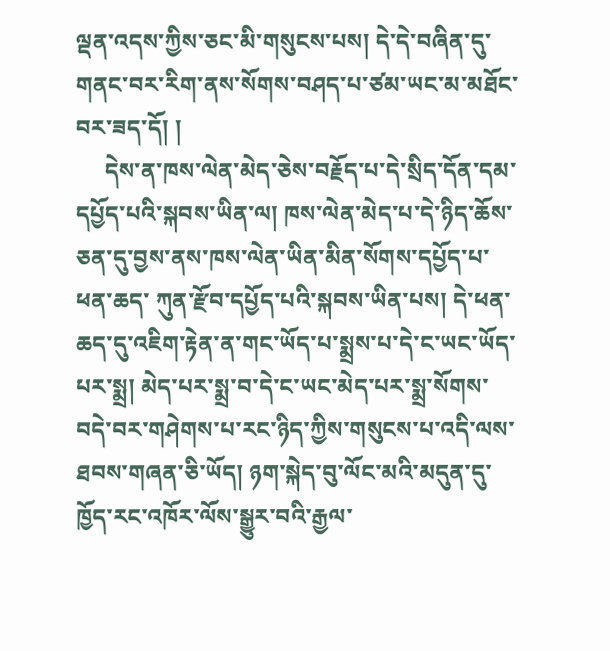ལྡན་འདས་ཀྱིས་ཅང་མི་གསུངས་པས། དེ་དེ་བཞིན་དུ་གནང་བར་རིག་ནས་སོགས་བཤད་པ་ཙམ་ཡང་མ་མཐོང་བར་ཟད་དོ། །
     དེས་ན་ཁས་ལེན་མེད་ཅེས་བརྗོད་པ་དེ་སྲིད་དོན་དམ་དཔྱོད་པའི་སྐབས་ཡིན་ལ། ཁས་ལེན་མེད་པ་དེ་ཉིད་ཆོས་ཅན་དུ་བྱས་ནས་ཁས་ལེན་ཡིན་མིན་སོགས་དཔྱོད་པ་ཕན་ཆད་ ཀུན་རྫོབ་དཔྱོད་པའི་སྐབས་ཡིན་པས། དེ་ཕན་ཆད་དུ་འཇིག་རྟེན་ན་གང་ཡོད་པ་སྨྲས་པ་དེ་ང་ཡང་ཡོད་པར་སྨྲ། མེད་པར་སྨྲ་བ་དེ་ང་ཡང་མེད་པར་སྨྲ་སོགས་བདེ་བར་གཤེགས་པ་རང་ཉིད་ཀྱིས་གསུངས་པ་འདི་ལས་ཐབས་གཞན་ཅི་ཡོད། ཉག་སྐེད་བུ་ལོང་མའི་མདུན་དུ་ཁྱོད་རང་འཁོར་ལོས་སྒྱུར་བའི་རྒྱལ་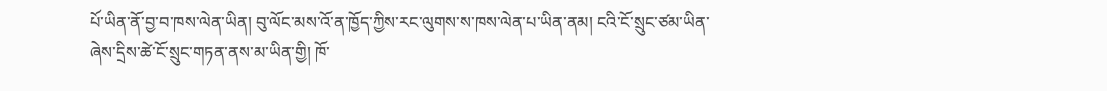པོ་ཡིན་ནོ་བྱ་བ་ཁས་ལེན་ཡིན། བུ་ལོང་མས་འོ་ན་ཁྱོད་ཀྱིས་རང་ལུགས་ས་ཁས་ལེན་པ་ཡིན་ནམ། ངའི་ངོ་སྲུང་ཙམ་ཡིན་ཞེས་དྲིས་ཚེ་ངོ་སྲུང་གཏན་ནས་མ་ཡིན་གྱི། ཁོ་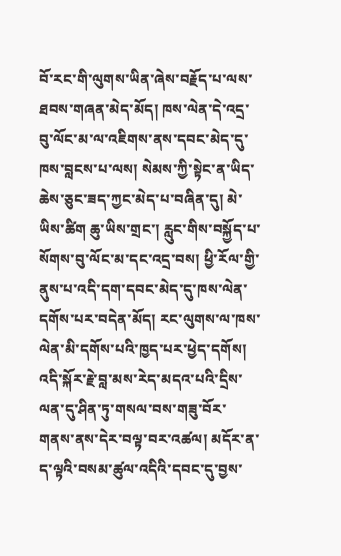བོ་རང་གི་ལུགས་ཡིན་ཞེས་བརྗོད་པ་ལས་ཐབས་གཞན་མེད་མོད། ཁས་ལེན་དེ་འདྲ་བུ་ལོང་མ་ལ་འཇིགས་ནས་དབང་མེད་དུ་ཁས་བླངས་པ་ལས། སེམས་ཀྱི་སྟེང་ན་ཡིད་ཆེས་ཅུང་ཟད་ཀྱང་མེད་པ་བཞིན་དུ། མེ་ཡིས་ཚིག ཆུ་ཡིས་གྲང་། རླུང་གིས་བསྐྱོད་པ་སོགས་བུ་ལོང་མ་དང་འདྲ་བས། ཕྱི་རོལ་གྱི་ནུས་པ་འདི་དག་དབང་མེད་དུ་ཁས་ལེན་དགོས་པར་བདེན་མོད། རང་ལུགས་ལ་ཁས་ལེན་མི་དགོས་པའི་ཁྱད་པར་ཕྱེད་དགོས། འདི་སྐོར་རྗེ་བླ་མས་རེད་མདའ་པའི་དྲིས་ལན་དུ་ཤིན་ཏུ་གསལ་བས་གཟུ་བོར་གནས་ནས་དེར་བལྟ་བར་འཚལ། མདོར་ན་ད་ལྟའི་བསམ་ཚུལ་འདིའི་དབང་དུ་བྱས་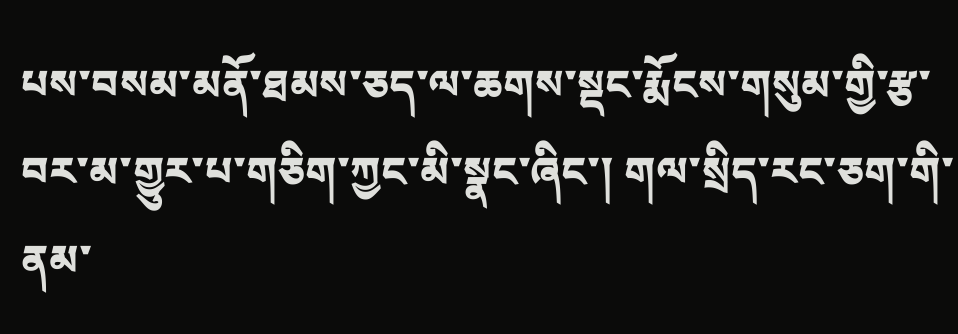པས་བསམ་མནོ་ཐམས་ཅད་ལ་ཆགས་སྡང་རྨོངས་གསུམ་གྱི་རྩ་བར་མ་གྱུར་པ་གཅིག་ཀྱང་མི་སྣང་ཞིང་། གལ་སྲིད་རང་ཅག་གི་ནམ་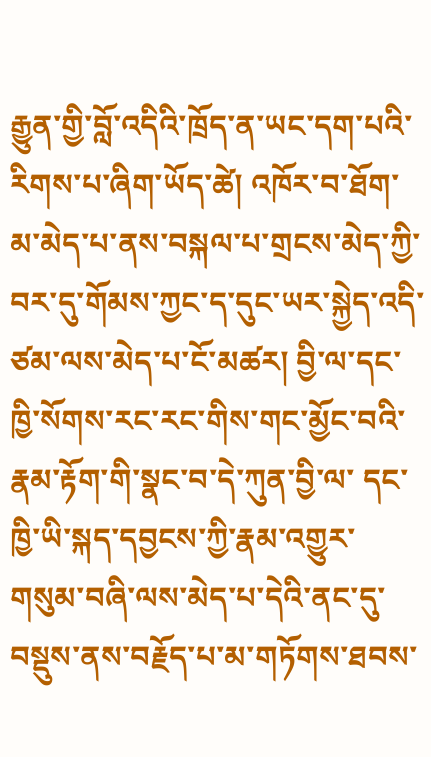རྒྱུན་གྱི་བློ་འདིའི་ཁྲོད་ན་ཡང་དག་པའི་རིགས་པ་ཞིག་ཡོད་ཚེ། འཁོར་བ་ཐོག་མ་མེད་པ་ནས་བསྐལ་པ་གྲངས་མེད་ཀྱི་བར་དུ་གོམས་ཀྱང་ད་དུང་ཡར་སྐྱེད་འདི་ཙམ་ལས་མེད་པ་ངོ་མཚར། བྱི་ལ་དང་ཁྱི་སོགས་རང་རང་གིས་གང་མྱོང་བའི་རྣམ་རྟོག་གི་སྣང་བ་དེ་ཀུན་བྱི་ལ་ དང་ཁྱི་ཡི་སྐད་དབྱངས་ཀྱི་རྣམ་འགྱུར་གསུམ་བཞི་ལས་མེད་པ་དེའི་ནང་དུ་བསྡུས་ནས་བརྗོད་པ་མ་གཏོགས་ཐབས་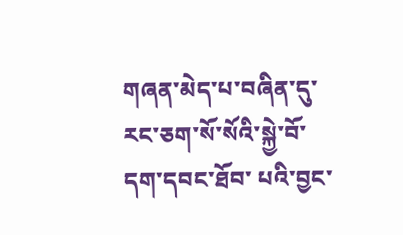གཞན་མེད་པ་བཞིན་དུ་རང་ཅག་སོ་སོའི་སྐྱེ་བོ་དག་དབང་ཐོབ་ པའི་བྱང་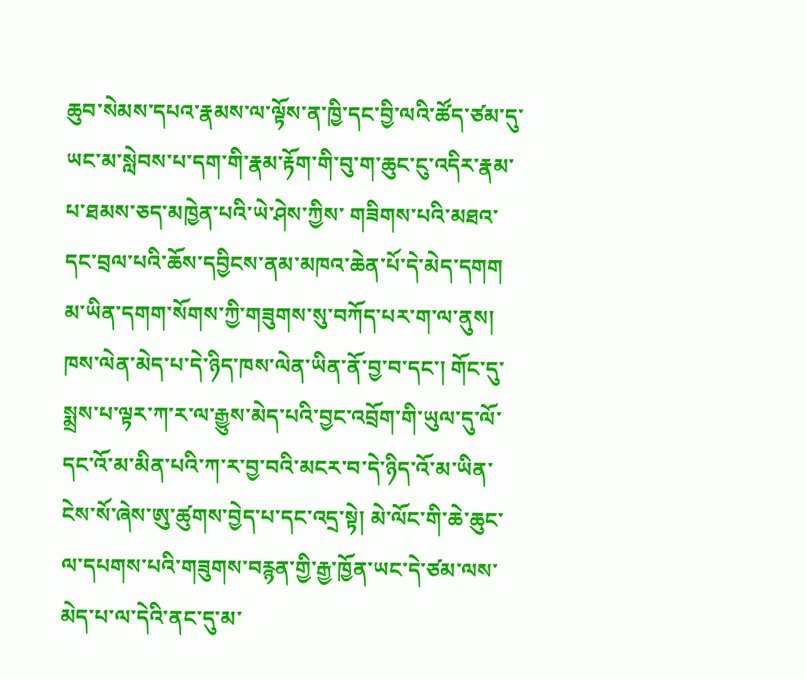ཆུབ་སེམས་དཔའ་རྣམས་ལ་ལྟོས་ན་ཁྱི་དང་བྱི་ལའི་ཚོད་ཙམ་དུ་ཡང་མ་སླེབས་པ་དག་གི་རྣམ་རྟོག་གི་བུ་ག་ཆུང་ངུ་འདིར་རྣམ་པ་ཐམས་ཅད་མཁྱེན་པའི་ཡེ་ཤེས་ཀྱིས་ གཟིགས་པའི་མཐའ་དང་བྲལ་པའི་ཆོས་དབྱིངས་ནམ་མཁའ་ཆེན་པོ་དེ་མེད་དགག མ་ཡིན་དགག་སོགས་ཀྱི་གཟུགས་སུ་བཀོད་པར་ག་ལ་ནུས།
ཁས་ལེན་མེད་པ་དེ་ཉིད་ཁས་ལེན་ཡིན་ནོ་བྱ་བ་དང་། གོང་དུ་སྨྲས་པ་ལྟར་ཀ་ར་ལ་རྒྱུས་མེད་པའི་བྱང་འབྲོག་གི་ཡུལ་དུ་ལོ་དང་འོ་མ་མིན་པའི་ཀ་ར་བྱ་བའི་མངར་བ་དེ་ཉིད་འོ་མ་ཡིན་ངེས་སོ་ཞེས་ཨུ་ཚུགས་བྱེད་པ་དང་འདྲ་སྟེ། མེ་ལོང་གི་ཆེ་ཆུང་ལ་དཔགས་པའི་གཟུགས་བརྙན་གྱི་རྒྱ་ཁྱོན་ཡང་དེ་ཙམ་ལས་མེད་པ་ལ་དེའི་ནང་དུ་མ་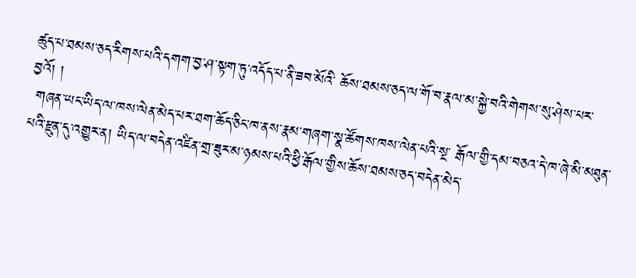ཚུད་པ་ཐམས་ཅད་རིགས་པའི་དགག་བྱ་ཤ་སྟག་ཏུ་འདོད་པ་ནི་ཟབ་མོའི་ ཆོས་ཐམས་ཅད་ལ་གོ་བ་རྣལ་མ་སྐྱེ་བའི་གེགས་སུ་ཤེས་པར་བྱའོ། །
 གཞན་ཡང་ཡིད་ལ་ཁས་ལེན་མེད་པར་ཐག་ཆོད་ཅིང་ཁ་ནས་རྣམ་གཞག་སྣ་ཚོགས་ཁས་ལེན་པའི་སྔ་ རྒོལ་གྱི་དམ་བཅའ་དེ་ཁ་ཞེ་མི་མཐུན་པའི་རྫུན་དུ་འགྱུར་ན། ཡིད་ལ་བདེན་འཛིན་གྲ་ཟུར་མ་ཉམས་པའི་ཕྱི་རྒོལ་གྱིས་ཆོས་ཐམས་ཅད་བདེན་མེད་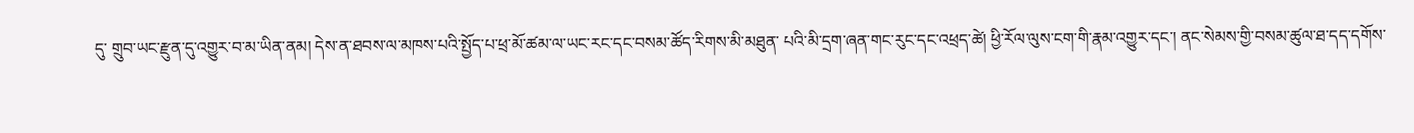དུ་ གྲུབ་ཡང་རྫུན་དུ་འགྱུར་བ་མ་ཡིན་ནམ། དེས་ན་ཐབས་ལ་མཁས་པའི་སྤྱོད་པ་ཕྲ་མོ་ཚམ་ལ་ཡང་རང་དང་བསམ་ཚོད་རིགས་མི་མཐུན་ པའི་མི་དྲག་ཞན་གང་རུང་དང་འཕྲད་ཚེ། ཕྱི་རོལ་ལུས་ངག་གི་རྣམ་འགྱུར་དང་། ནང་སེམས་གྱི་བསམ་ཚུལ་ཐ་དད་དགོས་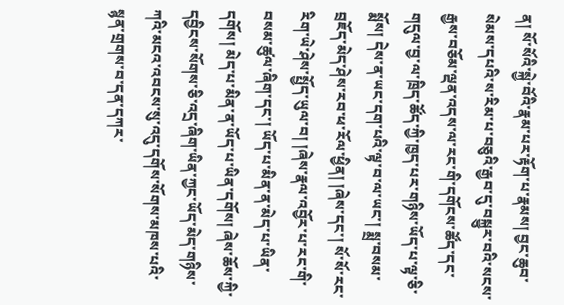ན། སོ་སོའི་སྐྱེ་བོའི་རྣམ་པར་རྟོག་པ་རྣམས། བྱང་ཆུབ་སེམས་དཔའི་ས་རིམ་པ་བཅུའི་རྒྱབ་དུ་བསྐྱུར་བའི་སངས་རྒྱས་བཅོམ་ལྡན་འདས་ལ་རང་གི་དགོངས་ཚོད་དང་གདུལ་བྱ་ལ་ཁྲིད་ཚོད་ཀྱི་ཁྱད་པར་གཉིས་ཡོད་པ་ལྟ་ཅི་སྨོས། དེས་ན་ཡང་དག་པའི་ལྟ་བ་ལ་ཡང་། སྨྲ་བསམ་བྲཇོད་མེད་ཤེས་རབ་ཕ་རོལ་ཕྱིན། །ཞེས་དང་། སོ་སོ་རང་རིག་ཡེ་ཤེས་སྤྱོད་ཡུལ་བ། །ཞེས་རྣལ་འབྱོར་པ་རང་གི་བསམ་ཚུལ་ཞིག་དང་། ཡོད་པ་མིན་ན་མེད་པ་ཡིན་དགོས། མེད་པ་མིན་ན་ཡོད་པ་ཡིན་དགོས། ཞེས་ཆོས་ཀྱི་དབྱིངས་སོགས་ཅི་འདྲ་ཞིག་ཡིན་ཀྱང་ཡོད་མེད་གཉིས་ཀའི་མངའ་འབངས་སུ་འདུ་དགོས་སོགས་མཁས་པའི་སྙན་གྲགས་བ་དན་དཀར་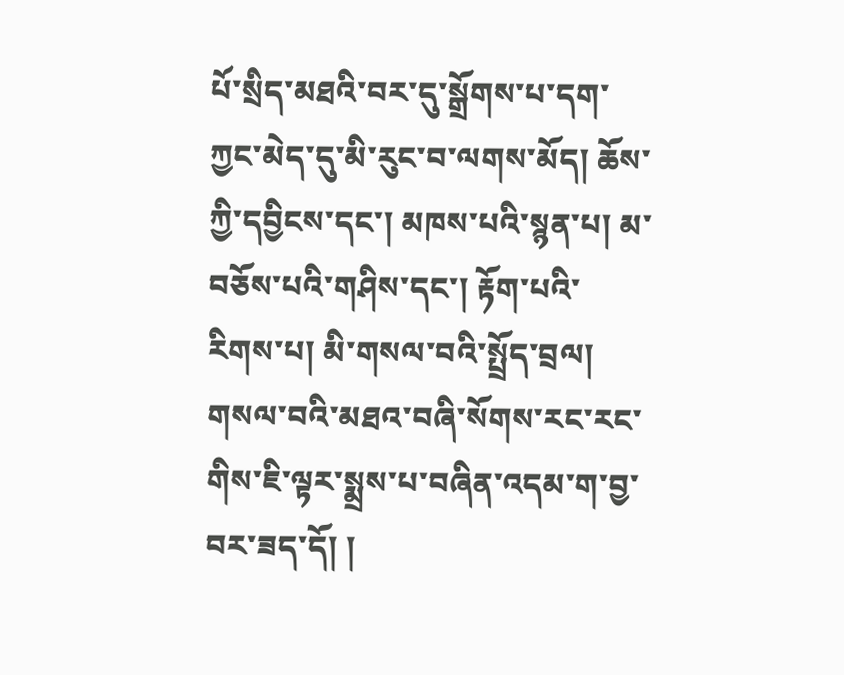པོ་སྲིད་མཐའི་བར་དུ་སྒྲོགས་པ་དག་ཀྱང་མེད་དུ་མི་རུང་བ་ལགས་མོད། ཆོས་ཀྱི་དབྱིངས་དང་། མཁས་པའི་སྙན་པ། མ་བཅོས་པའི་གཤིས་དང་། རྟོག་པའི་རིགས་པ། མི་གསལ་བའི་སྤྲོད་བྲལ། གསལ་བའི་མཐའ་བཞི་སོགས་རང་རང་གིས་ཇི་ལྟར་སྨྲས་པ་བཞིན་འདམ་ག་བྱ་བར་ཟད་དོ། །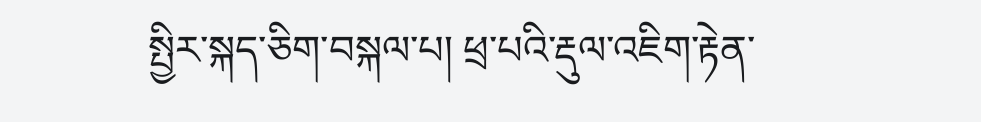སྤྱིར་སྐད་ཅིག་བསྐལ་པ། ཕྲ་པའི་རྡུལ་འཇིག་རྟེན་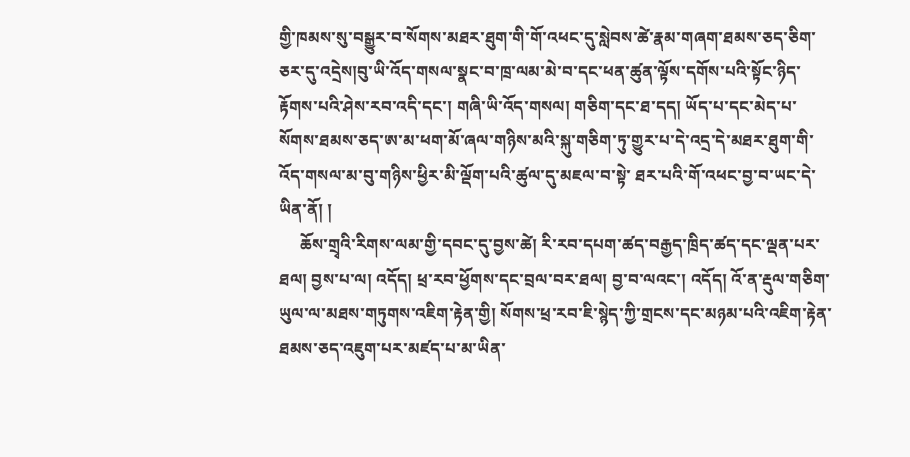གྱི་ཁམས་སུ་བསྒྱུར་བ་སོགས་མཐར་ཐུག་གི་གོ་འཕང་དུ་སླེབས་ཚེ་རྣམ་གཞག་ཐམས་ཅད་ཅིག་ཅར་དུ་འདྲེས།བུ་ཡི་འོད་གསལ་སྣང་བ་ཁྲ་ལམ་མེ་བ་དང་ཕན་ཚུན་ལྟོས་དགོས་པའི་སྟོང་ཉིད་རྟོགས་པའི་ཤེས་རབ་འདི་དང་། གཞི་ཡི་འོད་གསལ། གཅིག་དང་ཐ་དད། ཡོད་པ་དང་མེད་པ་སོགས་ཐམས་ཅད་ཨ་མ་ཕག་མོ་ཞལ་གཉིས་མའི་སྐུ་གཅིག་ཏུ་གྱུར་པ་དེ་འདྲ་དེ་མཐར་ཐུག་གི་འོད་གསལ་མ་བུ་གཉིས་ཕྱིར་མི་ལྡོག་པའི་ཚུལ་དུ་མཇལ་བ་སྟེ་ ཐར་པའི་གོ་འཕང་བྱ་བ་ཡང་དེ་ཡིན་ནོ། །
     ཆོས་གྲྭའི་རིགས་ལམ་གྱི་དབང་དུ་བྱས་ཚེ། རི་རབ་དཔག་ཚད་བརྒྱད་ཁྲིད་ཚད་དང་ལྡན་པར་ཐལ། བྱས་པ་ལ། འདོད། ཕྲ་རབ་ཕྱོགས་དང་བྲལ་བར་ཐལ། བྱ་བ་ལའང་། འདོད། འོ་ན་རྡུལ་གཅིག་ཡུལ་ལ་མཐས་གཏུགས་འཇིག་རྟེན་གྱི། སོགས་ཕྲ་རབ་ཇི་སྙེད་ཀྱི་གྲངས་དང་མཉམ་པའི་འཇིག་རྟེན་ཐམས་ཅད་འཇུག་པར་མཛད་པ་མ་ཡིན་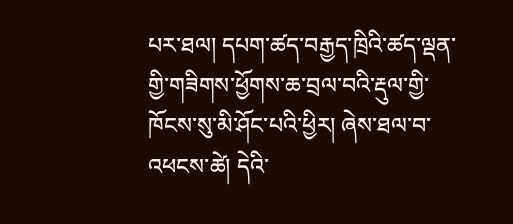པར་ཐལ། དཔག་ཚད་བརྒྱད་ཁྲིའི་ཚད་ལྡན་གྱི་གཟིགས་ཕྱོགས་ཆ་བྲལ་བའི་རྡུལ་གྱི་ཁོངས་སུ་མི་ཤོང་པའི་ཕྱིར། ཞེས་ཐལ་བ་འཕངས་ཚེ། དེའི་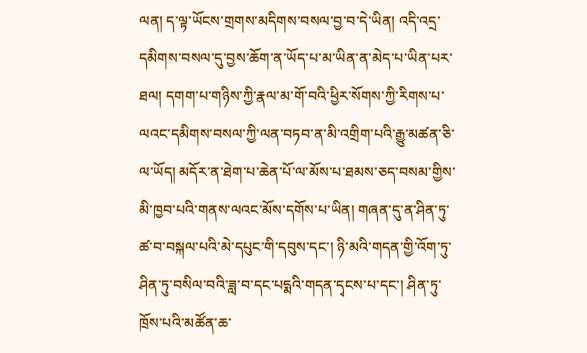ལན། ད་ལྟ་ཡོངས་གྲགས་མདིགས་བསལ་བྱ་བ་དེ་ཡིན། འདི་འདྲ་དམིགས་བསལ་དུ་བྱས་ཆོག་ན་ཡོད་པ་མ་ཡིན་ན་མེད་པ་ཡིན་པར་ཐལ། དགག་པ་གཉིས་ཀྱི་རྣལ་མ་གོ་བའི་ཕྱིར་སོགས་ཀྱི་རིགས་པ་ལའང་དམིགས་བསལ་ཀྱི་ལན་བཏབ་ན་མི་འགྲིག་པའི་རྒྱུ་མཚན་ཅི་ལ་ཡོད། མདོར་ན་ཐེག་པ་ཆེན་པོ་ལ་མོས་པ་ཐམས་ཅད་བསམ་གྱིས་མི་ཁྱབ་པའི་གནས་ལའང་མོས་དགོས་པ་ཡིན། གཞན་དུ་ན་ཤིན་ཏུ་ཚ་བ་བསྐལ་པའི་མེ་དཔུང་གི་དབུས་དང་། ཉི་མའི་གདན་གྱི་འོག་ཏུ་ཤིན་ཏུ་བསིལ་བའི་ཟླ་བ་དང་པདྨའི་གདན་དྭངས་པ་དང་། ཤིན་ཏུ་ཁྲོས་པའི་མཚོན་ཆ་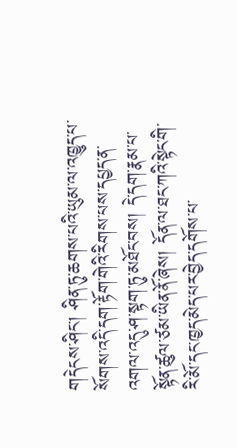གདེངས་ཤིང་། ཤིན་ཏུ་ཆགས་པའི་ཡུམ་ལ་འཁྱུད་པ་སོགས་འདི་དག་རྟོག་གེའི་རིགས་པས་དཔྱད་ན་འགལ་འདུ་ཤ་སྟག་ཏུ་མཐོང་བས། དེ་དག་རྣམ་པ་སྟོན་ཚུལ་ཙམ་ཡིན་ནོ་ཞེས། དོན་ལ་ཐང་ཀའི་སྟེང་གི་རི་མོ་དང་ཁྱད་མེད་པར་བྱེད་དགོས་པ་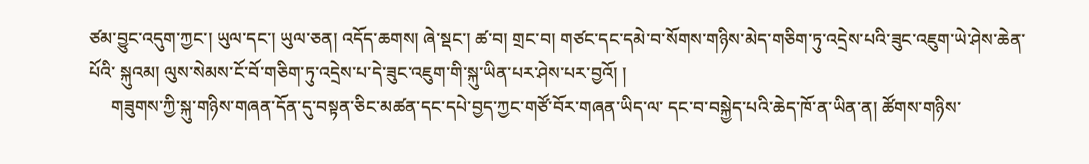ཙམ་བྱུང་འདུག་ཀྱང་། ཡུལ་དང་། ཡུལ་ཅན། འདོད་ཆགས། ཞེ་སྡང་། ཚ་བ། གྲང་བ། གཙང་དང་དམེ་བ་སོགས་གཉིས་མེད་གཅིག་ཏུ་འདྲེས་པའི་ཟུང་འཇུག་ཡེ་ཤེས་ཆེན་པོའི་ སྐུའམ། ལུས་སེམས་ངོ་བོ་གཅིག་ཏུ་འདྲེས་པ་དེ་ཟུང་འཇུག་གི་སྐུ་ཡིན་པར་ཤེས་པར་བྱའོ། །
     གཟུགས་ཀྱི་སྐུ་གཉིས་གཞན་དོན་དུ་བསྟན་ཅིང་མཚན་དང་དཔེ་བྱད་ཀྱང་གཙོ་བོར་གཞན་ཡིད་ལ་ དང་བ་བསྐྱེད་པའི་ཆེད་ཁོ་ན་ཡིན་ན། ཚོགས་གཉིས་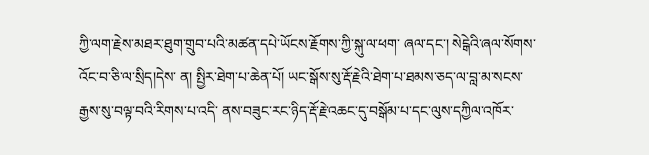ཀྱི་ལག་རྗེས་མཐར་ཐུག་གྲུབ་པའི་མཚན་དཔེ་ཡོངས་རྗོགས་ཀྱི་སྐུ་ལ་ཕག་ ཞལ་དང་། སེངྒེའི་ཞལ་སོགས་འོང་བ་ཅི་ལ་སྲིད།དེས་ ན། སྤྱིར་ཐེག་པ་ཆེན་པོ། ཡང་སྒོས་སུ་རྡོ་རྗེའི་ཐེག་པ་ཐམས་ཅད་ལ་བླ་མ་སངས་རྒྱས་སུ་བལྟ་བའི་རིགས་པ་འདི་ ནས་བཟུང་རང་ཉིད་རྡོ་རྗེ་འཆང་དུ་བསྒོམ་པ་དང་ལུས་དཀྱིལ་འཁོར་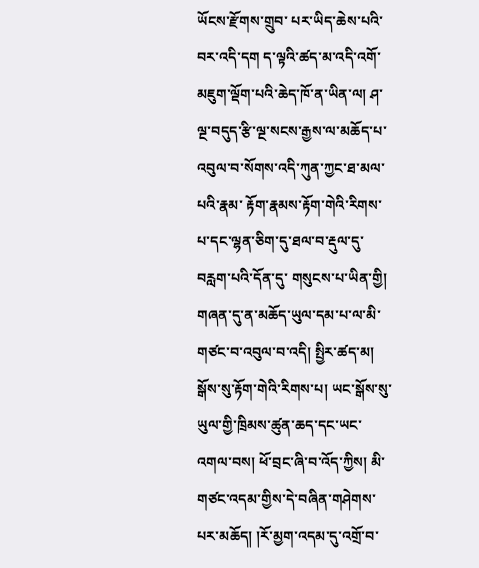ཡོངས་རྫོགས་གྲུབ་ པར་ཡིད་ཆེས་པའི་བར་འདི་དག ད་ལྟའི་ཚད་མ་འདི་འགོ་མཇུག་ལྡོག་པའི་ཆེད་ཁོ་ན་ཡིན་ལ། ཤ་ལྔ་བདུད་རྩི་ལྔ་སངས་རྒྱས་ལ་མཆོད་པ་འབུལ་བ་སོགས་འདི་ཀུན་ཀྱང་ཐ་མལ་པའི་རྣམ་ རྟོག་རྣམས་རྟོག་གེའི་རིགས་པ་དང་ལྷན་ཅིག་དུ་ཐལ་བ་རྡུལ་དུ་བརླག་པའི་དོན་དུ་ གསུངས་པ་ཡིན་གྱི། གཞན་དུ་ན་མཆོད་ཡུལ་དམ་པ་ལ་མི་གཙང་བ་འབུལ་བ་འདི། སྤྱིར་ཚད་མ། སྒོས་སུ་རྟོག་གེའི་རིགས་པ། ཡང་སྒོས་སུ་ཡུལ་གྱི་ཁྲིམས་ཚུན་ཆད་དང་ཡང་འགལ་བས། ཕོ་བྲང་ཞི་བ་འོད་ཀྱིས། མི་གཙང་འདམ་གྱིས་དེ་བཞིན་གཤེགས་པར་མཆོད། །རོ་མྱག་འདམ་དུ་འགྲོ་བ་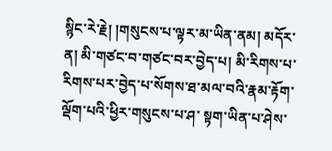སྙིང་རེ་རྗེ། །གསུངས་པ་ལྟར་མ་ཡིན་ནམ། མདོར་ན། མི་གཙང་བ་གཙང་བར་བྱེད་པ། མི་རིགས་པ་རིགས་པར་བྱེད་པ་སོགས་ཐ་མལ་བའི་རྣམ་རྟོག་ལྡོག་པའི་ཕྱིར་གསུངས་པ་ཤ་ སྟག་ཡིན་པ་ཤེས་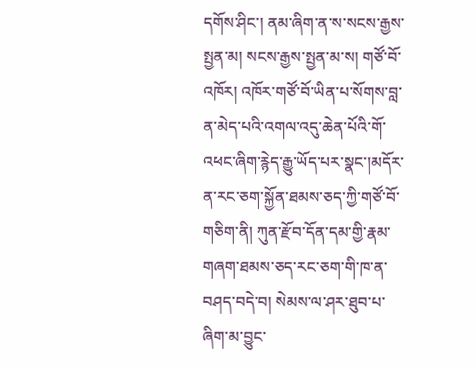དགོས་ཤིང་། ནམ་ཞིག་ན་ས་སངས་རྒྱས་སྤྱན་མ། སངས་རྒྱས་སྤྱན་མ་ས། གཙོ་བོ་འཁོར། འཁོར་གཙོ་བོ་ཡིན་པ་སོགས་བླ་ན་མེད་པའི་འགལ་འདུ་ཆེན་པོའི་གོ་འཕང་ཞིག་རྙེད་རྒྱུ་ཡོད་པར་སྣང་།མདོར་ན་རང་ཅག་སྐྱོན་ཐམས་ཅད་ཀྱི་གཙོ་བོ་གཅིག་ནི། ཀུན་རྫོབ་དོན་དམ་གྱི་རྣམ་གཞག་ཐམས་ཅད་རང་ཅག་གི་ཁ་ན་བཤད་བདེ་བ། སེམས་ལ་ཤར་ཐུབ་པ་ཞིག་མ་བྱུང་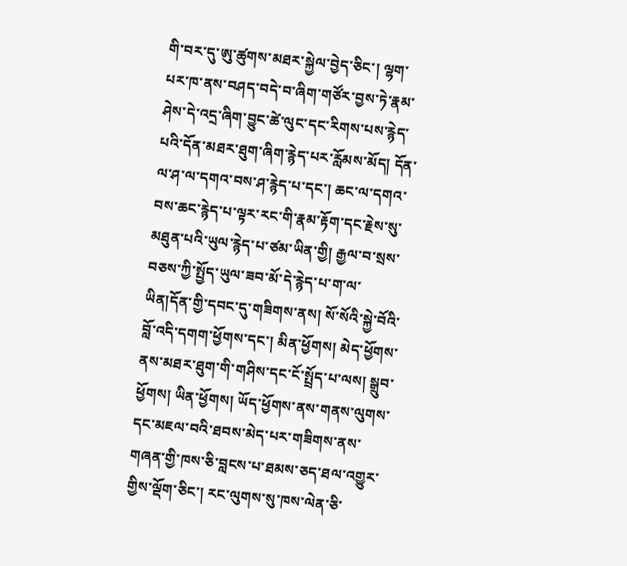གི་བར་དུ་ཨུ་ཚུགས་མཐར་སྐྱེལ་བྱེད་ཅིང་། ལྷག་པར་ཁ་ནས་བཤད་བདེ་བ་ཞིག་གཙོར་བྱས་ཏེ་རྣམ་ཤེས་དེ་འདྲ་ཞིག་བྱུང་ཚེ་ལུང་དང་རིགས་པས་རྙེད་པའི་དོན་མཐར་ཐུག་ཞིག་རྙེད་པར་རློམས་མོད། དོན་ལ་ཤ་ལ་དགའ་བས་ཤ་རྙེད་པ་དང་། ཆང་ལ་དགའ་བས་ཆང་རྙེད་པ་ལྟར་རང་གི་རྣམ་རྟོག་དང་རྗེས་སུ་མཐུན་པའི་ཡུལ་རྙེད་པ་ཙམ་ཡིན་གྱི། རྒྱལ་བ་སྲས་བཅས་ཀྱི་སྤྱོད་ཡུལ་ཟབ་མོ་དེ་རྙེད་པ་ག་ལ་ཡིན།དོན་གྱི་དབང་དུ་གཟིགས་ནས། སོ་སོའི་སྐྱེ་བོའི་བློ་འདི་དགག་ཕྱོགས་དང་། མིན་ཕྱོགས། མེད་ཕྱོགས་ནས་མཐར་ཐུག་གི་གཤིས་དང་ངོ་སྤྲོད་པ་ལས། སྒྲུབ་ཕྱོགས། ཡིན་ཕྱོགས། ཡོད་ཕྱོགས་ནས་གནས་ལུགས་དང་མཇལ་བའི་ཐབས་མེད་པར་གཟིགས་ནས་གཞན་གྱི་ཁས་ཅི་བླངས་པ་ཐམས་ཅད་ཐལ་འགྱུར་གྱིས་ལྡོག་ཅིང་། རང་ལུགས་སུ་ཁས་ལེན་ཅི་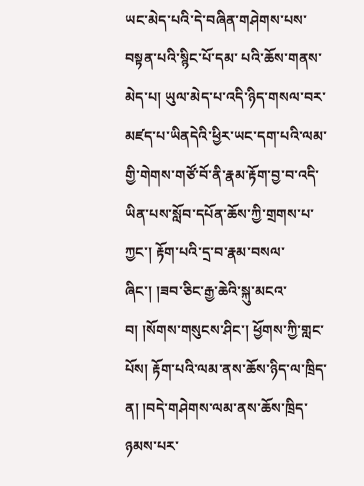ཡང་མེད་པའི་དེ་བཞིན་གཤེགས་པས་བསྟན་པའི་སྙིང་པོ་དམ་ པའི་ཆོས་གནས་མེད་པ། ཡུལ་མེད་པ་འདི་ཉིད་གསལ་བར་མཛད་པ་ཡིནདེའི་ཕྱིར་ཡང་དག་པའི་ལམ་གྱི་གེགས་གཙོ་བོ་ནི་རྣམ་རྟོག་བྱ་བ་འདི་ཡིན་པས་སློབ་དཔོན་ཆོས་ཀྱི་གྲགས་པ་ཀྱང་། རྟོག་པའི་དྲ་བ་རྣམ་བསལ་ཞིང་། །ཟབ་ཅིང་རྒྱ་ཆེའི་སྐུ་མངའ་བ། །སོགས་གསུངས་ཤིང་། ཕྱོགས་ཀྱི་གླང་པོས། རྟོག་པའི་ལམ་ནས་ཆོས་ཉིད་ལ་ཁྲིད་ན། །བདེ་གཤེགས་ལམ་ནས་ཆོས་ཁྲིད་ཉམས་པར་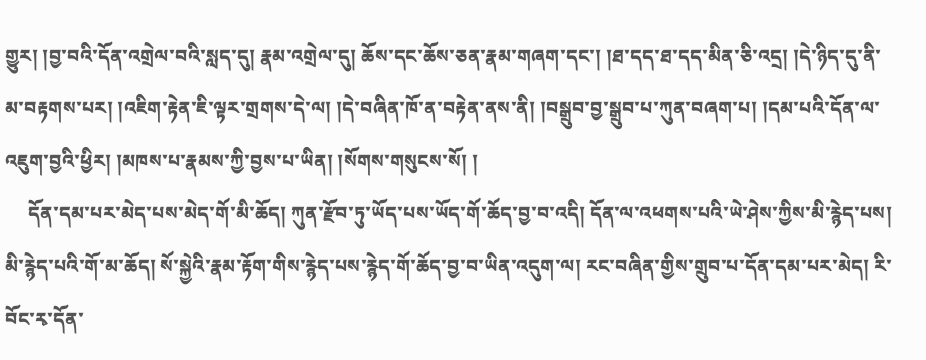གྱུར། །བྱ་བའི་དོན་འགྲེལ་བའི་སླད་དུ། རྣམ་འགྲེལ་དུ། ཆོས་དང་ཆོས་ཅན་རྣམ་གཞག་དང་། །ཐ་དད་ཐ་དད་མིན་ཅི་འདྲ། །དེ་ཉིད་དུ་ནི་མ་བརྟགས་པར། །འཇིག་རྟེན་ཇི་ལྟར་གྲགས་དེ་ལ། །དེ་བཞིན་ཁོ་ན་བརྟེན་ནས་ནི། །བསྒྲུབ་བྱ་སྒྲུབ་པ་ཀུན་བཞག་པ། །དམ་པའི་དོན་ལ་འཇུག་བྱའི་ཕྱིར། །མཁས་པ་རྣམས་ཀྱི་བྱས་པ་ཡིན། །སོགས་གསུངས་སོ། །
     དོན་དམ་པར་མེད་པས་མེད་གོ་མི་ཆོད། ཀུན་རྫོབ་ཏུ་ཡོད་པས་ཡོད་གོ་ཆོད་བྱ་བ་འདི། དོན་ལ་འཕགས་པའི་ཡེ་ཤེས་ཀྱིས་མི་རྙེད་པས། མི་རྙེད་པའི་གོ་མ་ཆོད། སོ་སྐྱེའི་རྣམ་རྟོག་གིས་རྙེད་པས་རྙེད་གོ་ཆོད་བྱ་བ་ཡིན་འདུག་ལ། རང་བཞིན་གྱིས་གྲུབ་པ་དོན་དམ་པར་མེད། རི་བོང་རྭ་དོན་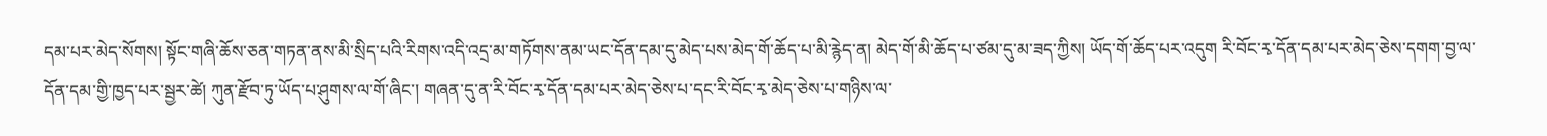དམ་པར་མེད་སོགས། སྟོང་གཞི་ཆོས་ཅན་གཏན་ནས་མི་སྲིད་པའི་རིགས་འདི་འདྲ་མ་གཏོགས་ནམ་ཡང་དོན་དམ་དུ་མེད་པས་མེད་གོ་ཆོད་པ་མི་རྙེད་ན། མེད་གོ་མི་ཆོད་པ་ཙམ་དུ་མ་ཟད་ཀྱིས། ཡོད་གོ་ཆོད་པར་འདུག རི་བོང་རྭ་དོན་དམ་པར་མེད་ཅེས་དགག་བྱ་ལ་དོན་དམ་གྱི་ཁྱད་པར་སྦྱར་ཚེ། ཀུན་རྫོབ་ཏུ་ཡོད་པ་ཤུགས་ལ་གོ་ཞིང་། གཞན་དུ་ན་རི་བོང་རྭ་དོན་དམ་པར་མེད་ཅེས་པ་དང་རི་བོང་རྭ་མེད་ཅེས་པ་གཉིས་ལ་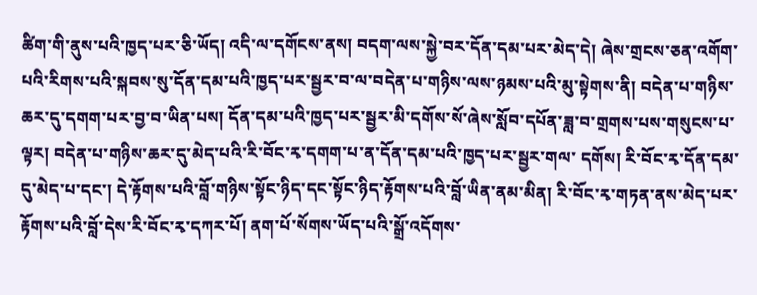ཚིག་གི་ནུས་པའི་ཁྱད་པར་ཅི་ཡོད། འདི་ལ་དགོངས་ནས། བདག་ལས་སྐྱེ་བར་དོན་དམ་པར་མེད་དེ། ཞེས་གྲངས་ཅན་འགོག་པའི་རིགས་པའི་སྐབས་སུ་དོན་དམ་པའི་ཁྱད་པར་སྦྱར་བ་ལ་བདེན་པ་གཉིས་ལས་ཉམས་པའི་མུ་སྟེགས་ནི། བདེན་པ་གཉིས་ཆར་དུ་དགག་པར་བྱ་བ་ཡིན་པས། དོན་དམ་པའི་ཁྱད་པར་སྦྱར་མི་དགོས་སོ་ཞེས་སློབ་དཔོན་ཟླ་བ་གྲགས་པས་གསུངས་པ་ལྟར། བདེན་པ་གཉིས་ཆར་དུ་མེད་པའི་རི་བོང་རྭ་དགག་པ་ན་དོན་དམ་པའི་ཁྱད་པར་སྦྱར་གལ་ དགོས། རི་བོང་རྭ་དོན་དམ་དུ་མེད་པ་དང་། དེ་རྟོགས་པའི་བློ་གཉིས་སྟོང་ཉིད་དང་སྟོང་ཉིད་རྟོགས་པའི་བློ་ཡིན་ནམ་མིན། རི་བོང་རྭ་གཏན་ནས་མེད་པར་རྟོགས་པའི་བློ་དེས་རི་བོང་རྭ་དཀར་པོ། ནག་པོ་སོགས་ཡོད་པའི་སྒྲོ་འདོགས་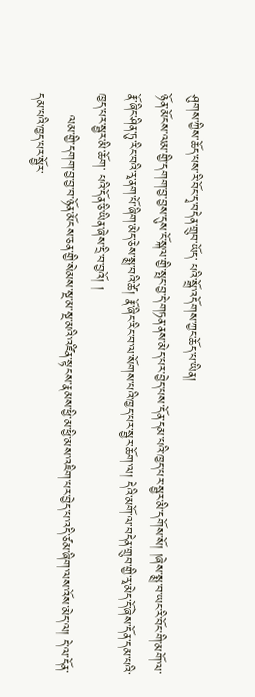ཤུགས་ཀྱིས་ཆོད་པས་རི་བོང་དྭ་བདེན་གྲུབ་ཡོད་ པའི་སྒྲོ་འདོགས་ཀྱང་ཆོད་པ་ཡིན།
ཉོན་མོངས་ལམ་གྱི་དགག་བྱ་བྱས་དུས་ངོ་སྐལ་གྱི་སྤང་བྱ་དེ་གཏན་ནས་མེད་པར་བྱེད་པས་དོན་དམ་པའི་ཁྱད་པར་སྦྱར་མི་དགོས་སོ། །ཞེས་སྨྲ་བ་ཡང་རི་བོང་གི་མགོ་ལ་རྣོ་ཞིང་ཤིན་ཏུ་རིང་བའི་རྭ་ནག་པོ་ཞིག་མེད་ཅེས་སྨྲ་བའི་ཚེ། རྣོ་ཞིང་རིང་བ་ལ་སོགས་པའི་ཁྱད་པར་སྦྱར་ཆོག་ལ། དེའི་མགོ་ལ་བདེན་གྲུབ་གྱི་རྭ་མེད་དོ་ཞེས་དོན་དམ་པའི་ཁྱད་པར་སྦྱར་མི་ཆོག་ པའི་དོན་ཅི་ཡིན་ཞེས་དྲི་བ་བྱའོ། །
     ལམ་གྱི་དགག་བྱ་བྱ་བ་ཉོན་མོངས་ཅན་གྱི་སེམས་སྔ་མ་སྔ་མའི་འཛིན་སྟངས་རྣམས་ཕྱི་མ་ཕྱི་མས་འཇིག་པར་བྱེད་པ་འདི་ཙམ་ཞིག་ལས་འོས་མེད་ལ། དེ་ལ་དོན་དམ་པའི་ཁྱད་པར་སྦྱོར་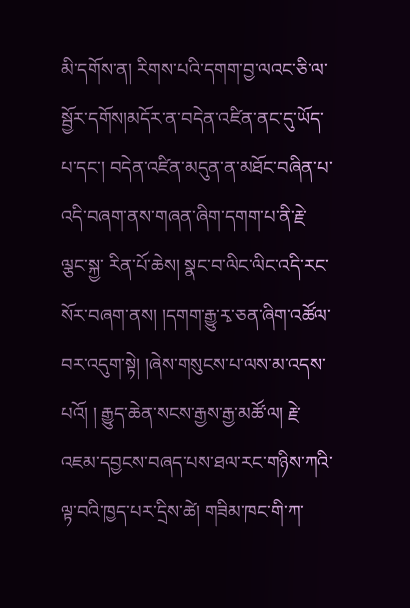མི་དགོས་ན། རིགས་པའི་དགག་བྱ་ལའང་ཅི་ལ་སྦྱོར་དགོས།མདོར་ན་བདེན་འཛིན་ནང་དུ་ཡོད་པ་དང་། བདེན་འཛིན་མདུན་ན་མཐོང་བཞིན་པ་འདི་བཞག་ནས་གཞན་ཞིག་དགག་པ་ནི་རྗེ་ལྕང་སྐྱ་ རིན་པོ་ཆེས། སྣང་བ་ལིང་ལིང་འདི་རང་སོར་བཞག་ནས། །དགག་རྒྱུ་རྭ་ཅན་ཞིག་འཚོལ་བར་འདུག་སྟེ། །ཞེས་གསུངས་པ་ལས་མ་འདས་པའོ། ། རྒྱུད་ཆེན་སངས་རྒྱས་རྒྱ་མཚོ་ལ། རྗེ་འཇམ་དབྱངས་བཞད་པས་ཐལ་རང་གཉིས་ཀའི་ལྟ་བའི་ཁྱད་པར་དྲིས་ཚེ། གཟིམ་ཁང་གི་ཀ་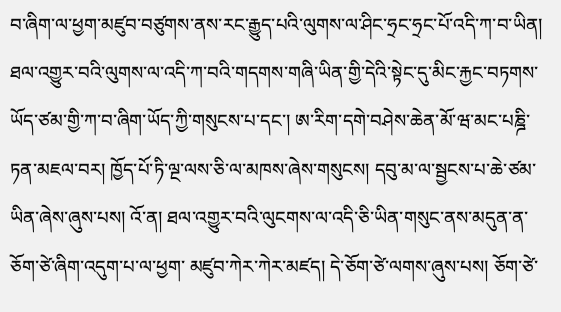བ་ཞིག་ལ་ཕྱག་མཛུབ་བཙུགས་ནས་རང་རྒྱུད་པའི་ལུགས་ལ་ཤིང་ཧྲང་ཧྲང་པོ་འདི་ཀ་བ་ཡིན། ཐལ་འགྱུར་བའི་ལུགས་ལ་འདི་ཀ་བའི་གདགས་གཞི་ཡིན་གྱི་དེའི་སྟེང་དུ་མིང་རྐྱང་བཏགས་ཡོད་ཙམ་གྱི་ཀ་བ་ཞིག་ཡོད་ཀྱི་གསུངས་པ་དང་། ཨ་རིག་དགེ་བཤེས་ཆེན་མོ་ཝ་མང་པཎྜི་ཏན་མཇལ་བར། ཁྱོད་པོ་ཏི་ལྔ་ལས་ཅི་ལ་མཁས་ཞེས་གསུངས། དབུ་མ་ལ་སྦྱངས་པ་ཆེ་ཙམ་ཡིན་ཞེས་ཞུས་པས། འོ་ན། ཐལ་འགྱུར་བའི་ལུངགས་ལ་འདི་ཅི་ཡིན་གསུང་ནས་མདུན་ན་ཅོག་ཙེ་ཞིག་འདུག་པ་ལ་ཕྱག་ མཛུབ་ཀེར་ཀེར་མཛད། དེ་ཅོག་ཙེ་ལགས་ཞུས་པས། ཅོག་ཙེ་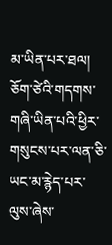མ་ཡིན་པར་ཐལ། ཅོག་ཙེའི་གདགས་གཞི་ཡིན་པའི་ཕྱིར་གསུངས་པར་ལན་ཅི་ཡང་མ་རྙེད་པར་ལུས་ཞེས་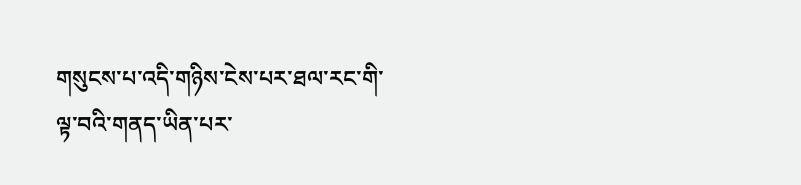གསུངས་པ་འདི་གཉིས་ངེས་པར་ཐལ་རང་གི་ལྟ་བའི་གནད་ཡིན་པར་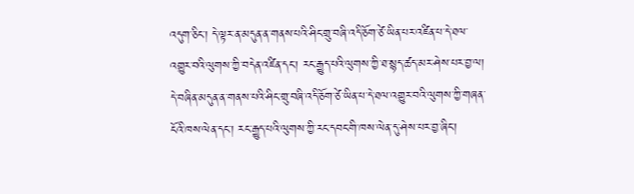འདུག་ཅིང་། དེ་ལྟར་ན་མདུན་ན་གནས་པའི་ཤིང་གྲུ་བཞི་འདི་ཅོག་ཙེ་ཡིན་པར་འཛིན་པ་དེ་ཐལ་ འགྱུར་བའི་ལུགས་ཀྱི་བདེན་འཛིན་དང་། རང་རྒྱུད་པའི་ལུགས་ཀྱི་ཐ་སྙད་ཚད་མར་ཤེས་པར་བྱ་ལ། དེ་བཞིན་མདུན་ན་གནས་པའི་ཤིང་གྲུ་བཞི་འདི་ཅོག་ཙེ་ཡིན་པ་དེ་ཐལ་འགྱུར་བའི་ལུགས་ཀྱི་གཞན་ངོའི་ཁས་ལེན་དང་། རང་རྒྱུད་པའི་ལུགས་ཀྱི་རང་དབང་གི་ཁས་ལེན་དུ་ཤེས་པར་བྱ་ཞིང་།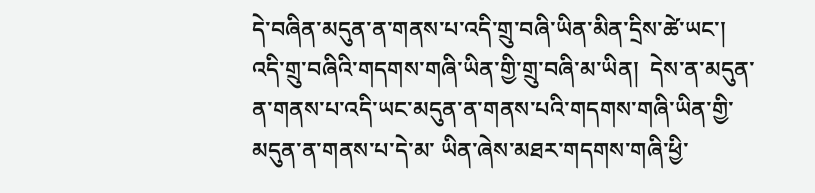དེ་བཞིན་མདུན་ན་གནས་པ་འདི་གྲུ་བཞི་ཡིན་མིན་དྲིས་ཚེ་ཡང་། འདི་གྲུ་བཞིའི་གདགས་གཞི་ཡིན་གྱི་གྲུ་བཞི་མ་ཡིན།  དེས་ན་མདུན་ན་གནས་པ་འདི་ཡང་མདུན་ན་གནས་པའི་གདགས་གཞི་ཡིན་གྱི་མདུན་ན་གནས་པ་དེ་མ་ ཡིན་ཞེས་མཐར་གདགས་གཞི་ཕྱི་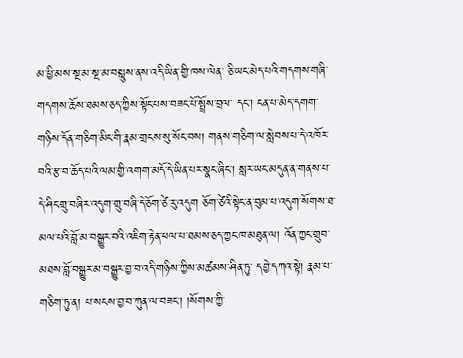མ་ཕྱི་མས་སྔ་མ་སྔ་མ་བསླུས་ནས་འདི་ཡིན་གྱི་ཁས་ལེན་ ཅི་ཡང་མེད་པའི་གདགས་གཞི་གདགས་ཆོས་ཐམས་ཅད་ཀྱིས་སྟོང་པས་བཟང་པོ་སྤྲོས་བྲལ་ དང་། ངན་པ་མེད་དགག་གཉིས་དོན་གཅིག་མིང་གི་རྣམ་གྲངས་སུ་སོང་བས། གནས་གཅིག་ལ་སླེབས་པ་དེ་འཁོར་བའི་རྩ་བ་ཆོད་པའི་ལམ་གྱི་འགག་མདོ་དེ་ཡིན་པར་སྣང་ཞིང་། སླར་ཡང་མདུན་ན་གནས་པ་དེ་ཤིང་གྲུ་བཞིར་འདུག་གྲུ་བཞི་དེ་ཅོག་ཙེ་རུ་འདུག ཅོག་ཙེའི་སྟེང་ན་བུམ་པ་འདུག་སོགས་ཐ་མལ་པའི་བློ་མ་བསྒྱུར་བའི་འཇིག་རྟེན་ཕལ་པ་ཐམས་ཅད་ཀྱང་ཁ་མཐུན་ལ། འོན་ཀྱང་གྲུབ་མཐས་བློ་བསྒྱུར་མ་བསྒྱུར་བྱ་བ་འདི་གཉིས་ཀྱིས་མཚམས་ཤིན་ཏུ་ དབྱེ་དཀའ་སྟེ། རྣམ་པ་གཅིག་ཏུ་ན། པ་སངས་བྱ་བ་ཀུན་ལ་བཟང་། །སོགས་ཀྱི་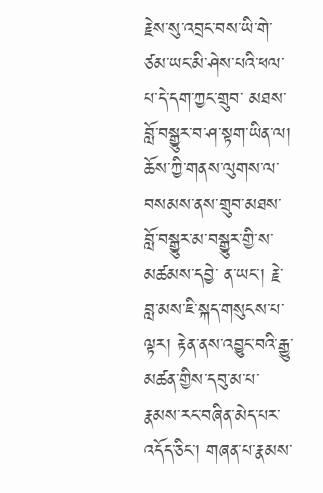རྗེས་སུ་འབྲང་བས་ཡི་གེ་ཙམ་ཡང་མི་ཤེས་པའི་ཕལ་པ་དེ་དག་ཀྱང་གྲུབ་ མཐས་བློ་བསྒྱུར་བ་ཤ་སྟག་ཡིན་ལ། ཆོས་ཀྱི་གནས་ལུགས་ལ་བསམས་ནས་གྲུབ་མཐས་བློ་བསྒྱུར་མ་བསྒྱུར་གྱི་ས་མཚམས་དབྱེ་ ན་ཡང་། རྗེ་བླ་མས་ཇི་སྐད་གསུངས་པ་ལྟར། རྟེན་ནས་འབྱུང་བའི་རྒྱུ་མཚན་གྱིས་དབུ་མ་པ་རྣམས་རང་བཞིན་མེད་པར་འདོད་ཅིང་། གཞན་པ་རྣམས་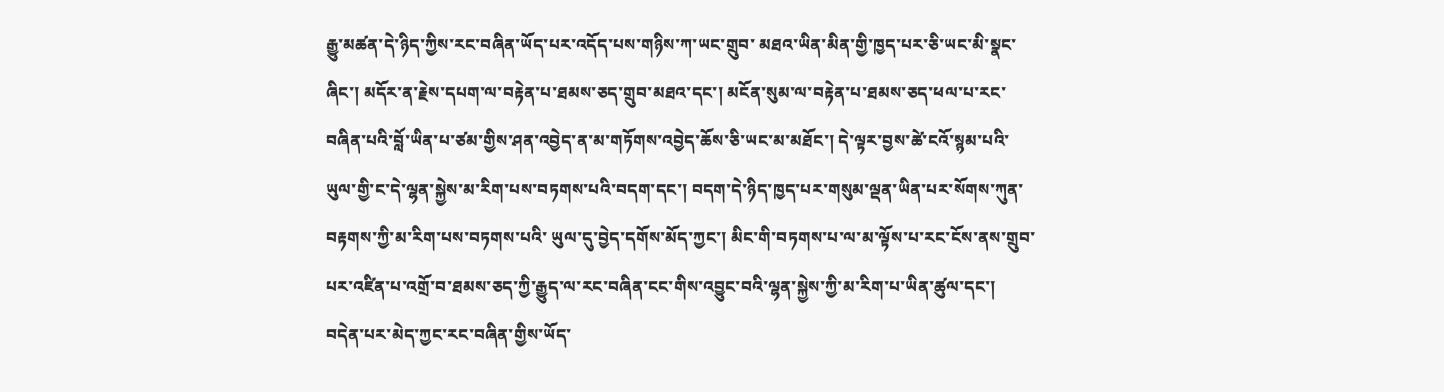རྒྱུ་མཚན་དེ་ཉིད་ཀྱིས་རང་བཞིན་ཡོད་པར་འདོད་པས་གཉིས་ཀ་ཡང་གྲུབ་ མཐའ་ཡིན་མིན་གྱི་ཁྱད་པར་ཅི་ཡང་མི་སྣང་ཞིང་། མདོར་ན་རྗེས་དཔག་ལ་བརྟེན་པ་ཐམས་ཅད་གྲུབ་མཐའ་དང་། མངོན་སུམ་ལ་བརྟེན་པ་ཐམས་ཅད་ཕལ་པ་རང་བཞིན་པའི་བློ་ཡིན་པ་ཙམ་གྱིས་ཤན་འབྱེད་ན་མ་གཏོགས་འབྱེད་ཆོས་ཅི་ཡང་མ་མཐོང་། དེ་ལྟར་བྱས་ཚེ་ངའོ་སྙམ་པའི་ཡུལ་གྱི་ང་དེ་ལྷན་སྐྱེས་མ་རིག་པས་བཏགས་པའི་བདག་དང་། བདག་དེ་ཉིད་ཁྱད་པར་གསུམ་ལྡན་ཡིན་པར་སོགས་ཀུན་བརྟགས་ཀྱི་མ་རིག་པས་བཏགས་པའི་ ཡུལ་དུ་བྱེད་དགོས་མོད་ཀྱང་། མིང་གི་བཏགས་པ་ལ་མ་ལྟོས་པ་རང་ངོས་ནས་གྲུབ་པར་འཛིན་པ་འགྲོ་བ་ཐམས་ཅད་ཀྱི་རྒྱུད་ལ་རང་བཞིན་ངང་གིས་འབྱུང་བའི་ལྷན་སྐྱེས་ཀྱི་མ་རིག་པ་ཡིན་ཚུལ་དང་། བདེན་པར་མེད་ཀྱང་རང་བཞིན་གྱིས་ཡོད་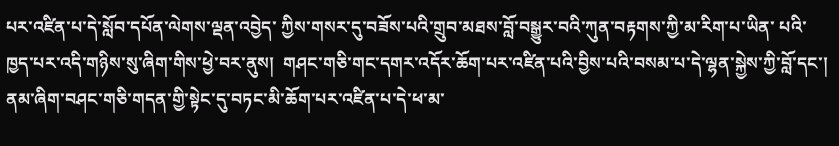པར་འཛིན་པ་དེ་སློབ་དཔོན་ལེགས་ལྡན་འབྱེད་ ཀྱིས་གསར་དུ་བཟོས་པའི་གྲུབ་མཐས་བློ་བསྒྱུར་བའི་ཀུན་བརྟགས་ཀྱི་མ་རིག་པ་ཡིན་ པའི་ཁྱད་པར་འདི་གཉིས་སུ་ཞིག་གིས་ཕྱེ་བར་ནུས།  གཤང་གཅི་གང་དགར་འདོར་ཆོག་པར་འཛིན་པའི་བྱིས་པའི་བསམ་པ་དེ་ལྷན་སྐྱེས་ཀྱི་བློ་དང་། ནམ་ཞིག་བཤང་གཅི་གདན་གྱི་སྟེང་དུ་བཏང་མི་ཆོག་པར་འཛིན་པ་དེ་ཕ་མ་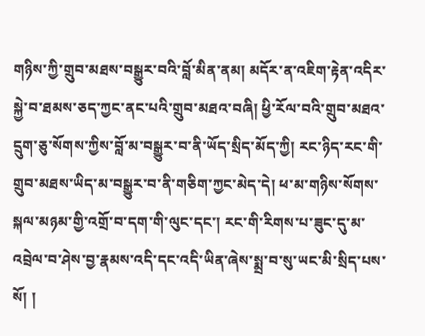གཉིས་ཀྱི་གྲུབ་མཐས་བསྒྱུར་བའི་བློ་མིན་ནམ། མདོར་ན་འཇིག་རྟེན་འདིར་སྐྱེ་བ་ཐམས་ཅད་ཀྱང་ནང་པའི་གྲུབ་མཐའ་བཞི། ཕྱི་རོལ་བའི་གྲུབ་མཐའ་དྲུག་ཅུ་སོགས་ཀྱིས་བློ་མ་བསྒྱུར་བ་ནི་ཡོད་སྲིད་མོད་ཀྱི། རང་ཉིད་རང་གི་གྲུབ་མཐས་ཡིད་མ་བསྒྱུར་བ་ནི་གཅིག་ཀྱང་མེད་དེ། ཕ་མ་གཉིས་སོགས་སྐལ་མཉམ་གྱི་འགྲོ་བ་དག་གི་ལུང་དང་། རང་གི་རིགས་པ་ཟུང་དུ་མ་འབྲེལ་བ་ཤེས་བྱ་རྣམས་འདི་དང་འདི་ཡིན་ཞེས་སྨྲ་བ་སུ་ཡང་མི་སྲིད་པས་སོ། །